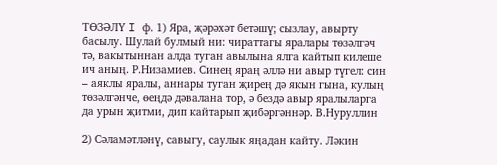ТӨЗӘЛҮ I ф. 1) Яра, җәрәхәт бетәшү; сызлау, авырту басылу. Шулай булмый ни: чираттагы яралары төзәлгәч тә, вакытыннан алда туган авылына ялга кайтып килеше ич аның. Р.Низамиев. Синең яраң әллә ни авыр түгел: син – аяклы яралы, аннары туган җирең дә якын гына, кулың төзәлгәнче, өеңдә дәвалана тор, ә бездә авыр яралыларга да урын җитми, дип кайтарып җибәргәннәр. В.Нуруллин

2) Сәламәтләнү, савыгу, саулык яңадан кайту. Ләкин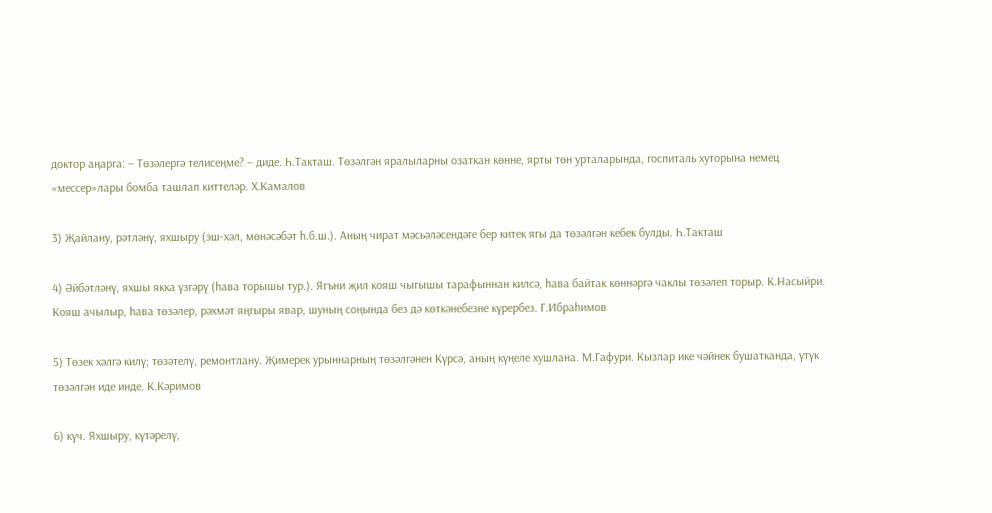доктор аңарга: – Төзәлергә телисеңме? – диде. Һ.Такташ. Төзәлгән яралыларны озаткан көнне, ярты төн урталарында, госпиталь хуторына немец «мессер»лары бомба ташлап киттеләр. Х.Камалов

3) Җайлану, рәтләнү, яхшыру (эш-хәл, мөнәсәбәт һ.б.ш.). Аның чират мәсьәләсендәге бер китек ягы да төзәлгән кебек булды. Һ.Такташ

4) Әйбәтләнү, яхшы якка үзгәрү (һава торышы тур.). Ягъни җил кояш чыгышы тарафыннан килсә, һава байтак көннәргә чаклы төзәлеп торыр. К.Насыйри. Кояш ачылыр, һава төзәлер, рәхмәт яңгыры явар, шуның соңында без дә көткәнебезне күрербез. Г.Ибраһимов

5) Төзек хәлгә килү; төзәтелү, ремонтлану. Җимерек урыннарның төзәлгәнен Күрсә, аның күңеле хушлана. М.Гафури. Кызлар ике чәйнек бушатканда, үтүк төзәлгән иде инде. К.Кәримов

6) күч. Яхшыру, күтәрелү,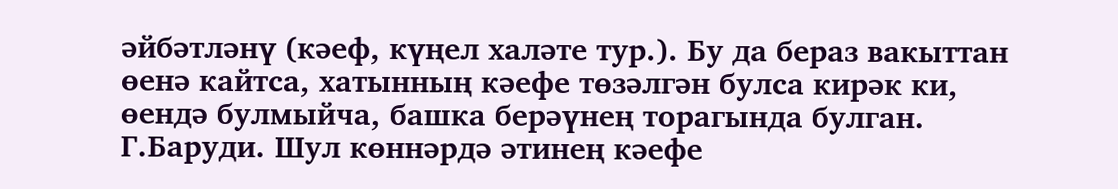әйбәтләнү (кәеф, күңел халәте тур.). Бу да бераз вакыттан өенә кайтса, хатынның кәефе төзәлгән булса кирәк ки, өендә булмыйча, башка берәүнең торагында булган. Г.Баруди. Шул көннәрдә әтинең кәефе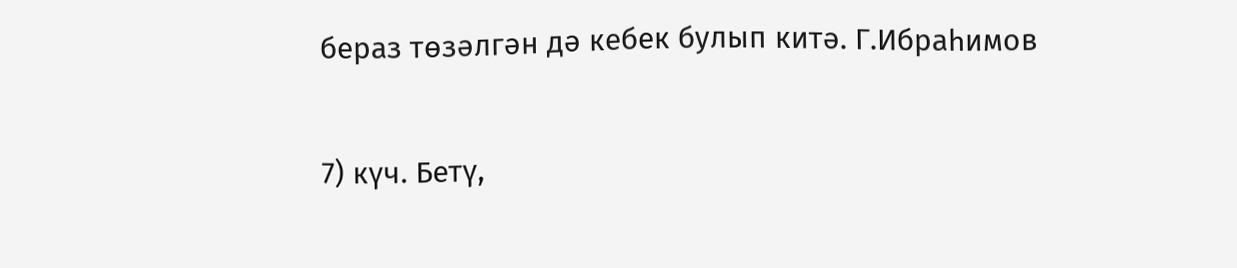бераз төзәлгән дә кебек булып китә. Г.Ибраһимов

7) күч. Бетү,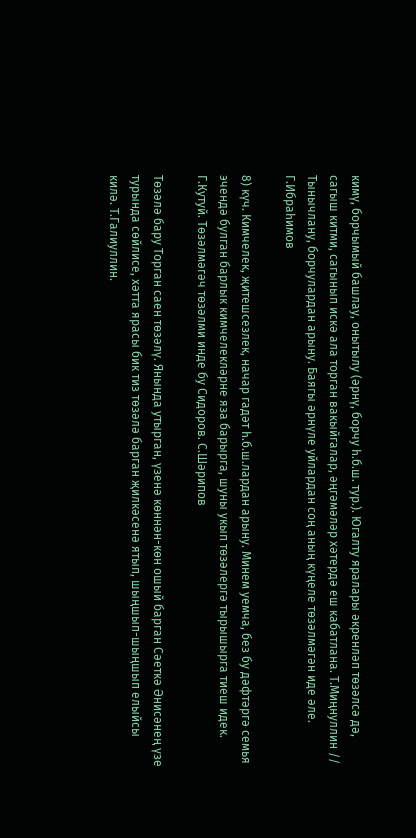кимү, борчымый башлау, онытылу (әрнү, борчу һ.б.ш. тур.). Югалту яралары әкренләп төзәлсә дә, сагыш китми, сагынып искә ала торган вакыйгалар, әңгәмәләр хәтердә еш кабатлана. Т.Миңнуллин // Тынычлану, борчулардан арыну. Баягы әрнүле уйлардан соң аның күңеле төзәлмәгән иде әле. Г.Ибраһимов

8) күч. Кимчелек, җитешсезлек, начар гадәт һ.б.ш.лардан арыну. Минем уемча, без бу дәфтәргә семья эчендә булган барлык кимчелекләрне яза барырга, шуны укып төзәлергә тырышырга тиеш идек. Г.Кутуй. Төзәлмәгәч төзәлми инде бу Сидоров. С.Шәрипов

Төзәлә бару Торган саен төзәлү. Янында утырган, үзенә көннән-көн ошый барган Сәеткә Әнисәнең үзе турында сөйлисе, хәтта ярасы бик тиз төзәлә барган җилкәсенә ятып, шыңшып-шыңшып елыйсы килә. Т.Галиуллин.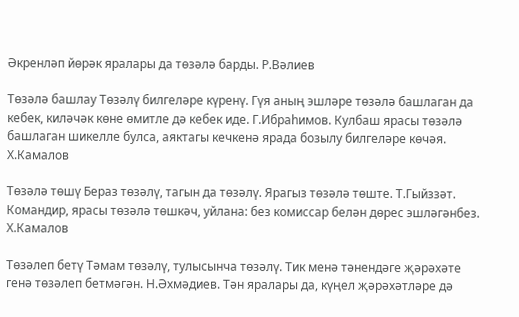Әкренләп йөрәк яралары да төзәлә барды. Р.Вәлиев

Төзәлә башлау Төзәлү билгеләре күренү. Гүя аның эшләре төзәлә башлаган да кебек, киләчәк көне өмитле дә кебек иде. Г.Ибраһимов. Кулбаш ярасы төзәлә башлаган шикелле булса, аяктагы кечкенә ярада бозылу билгеләре көчәя. Х.Камалов

Төзәлә төшү Бераз төзәлү, тагын да төзәлү. Ярагыз төзәлә төште. Т.Гыйззәт. Командир, ярасы төзәлә төшкәч, уйлана: без комиссар белән дөрес эшләгәнбез. Х.Камалов

Төзәлеп бетү Тәмам төзәлү, тулысынча төзәлү. Тик менә тәнендәге җәрәхәте генә төзәлеп бетмәгән. Н.Әхмәдиев. Тән яралары да, күңел җәрәхәтләре дә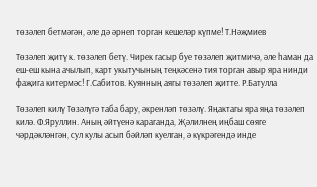төзәлеп бетмәгән, әле дә әрнеп торган кешеләр күпме! Т.Нәҗмиев

Төзәлеп җитү к. төзәлеп бетү. Чирек гасыр буе төзәлеп җитмичә, әле һаман да еш-еш кына ачылып, карт укытучының теңкәсенә тия торган авыр яра нинди фаҗига китермәс! Г.Сабитов. Куянның аягы төзәлеп җитте. Р.Батулла

Төзәлеп килү Төзәлүгә таба бару, әкренләп төзәлү. Яңактагы яра яңа төзәлеп килә. Ф.Яруллин. Аның әйтүенә караганда, Җәлилнең иңбаш сөяге чәрдәкләнгән, сул кулы асып бәйләп куелган, ә күкрәгендә инде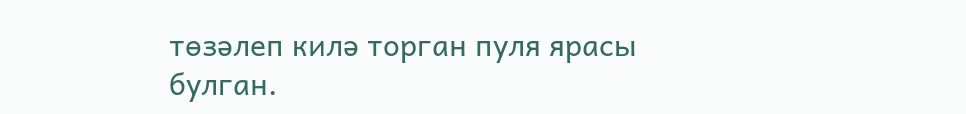төзәлеп килә торган пуля ярасы булган.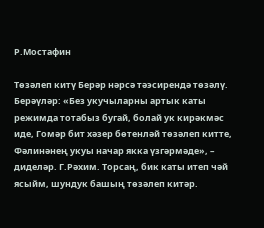Р.Мостафин

Төзәлеп китү Берәр нәрсә тәэсирендә төзәлү. Берәүләр: «Без укучыларны артык каты режимда тотабыз бугай, болай ук кирәкмәс иде, Гомәр бит хәзер бөтенләй төзәлеп китте, Фәлинәнең укуы начар якка үзгәрмәде», – диделәр. Г.Рәхим. Торсаң, бик каты итеп чәй ясыйм, шундук башың төзәлеп китәр.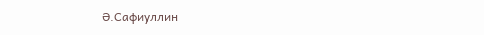Ә.Сафиуллин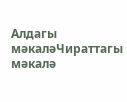Алдагы мәкаләЧираттагы мәкалә